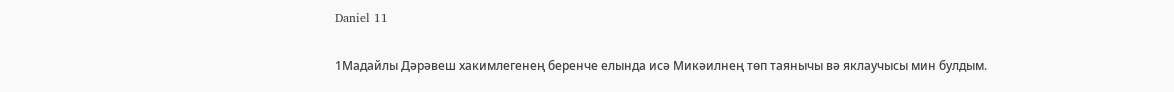Daniel 11

1Мадайлы Дәрәвеш хакимлегенең беренче елында исә Микәилнең төп таянычы вә яклаучысы мин булдым.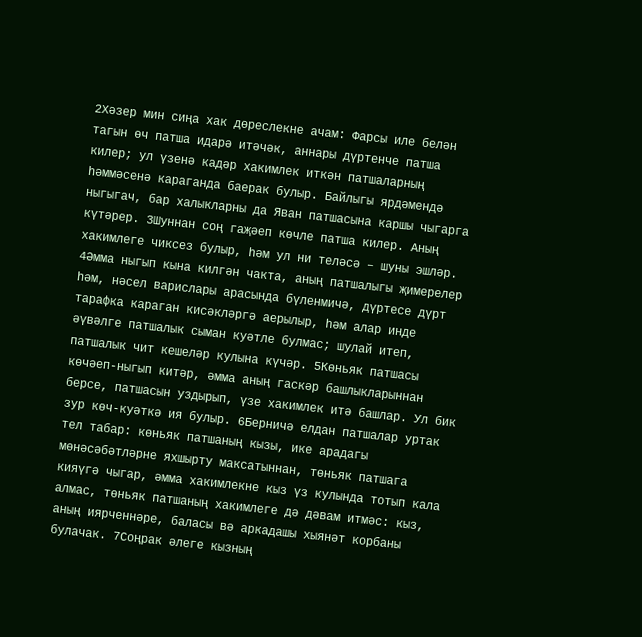2Хәзер мин сиңа хак дөреслекне ачам: Фарсы иле белән тагын өч патша идарә итәчәк, аннары дүртенче патша килер; ул үзенә кадәр хакимлек иткән патшаларның һәммәсенә караганда баерак булыр. Байлыгы ярдәмендә ныгыгач, бар халыкларны да Яван патшасына каршы чыгарга күтәрер. 3Шуннан соң гаҗәеп көчле патша килер. Аның хакимлеге чиксез булыр, һәм ул ни теләсә – шуны эшләр. 4Әмма ныгып кына килгән чакта, аның патшалыгы җимерелер һәм, нәсел варислары арасында бүленмичә, дүртесе дүрт тарафка караган кисәкләргә аерылыр, һәм алар инде әүвәлге патшалык сыман куәтле булмас; шулай итеп, патшалык чит кешеләр кулына күчәр. 5Көньяк патшасы көчәеп-ныгып китәр, әмма аның гаскәр башлыкларыннан берсе, патшасын уздырып, үзе хакимлек итә башлар. Ул бик зур көч-куәткә ия булыр. 6Берничә елдан патшалар уртак тел табар: көньяк патшаның кызы, ике арадагы мөнәсәбәтләрне яхшырту максатыннан, төньяк патшага кияүгә чыгар, әмма хакимлекне кыз үз кулында тотып кала алмас, төньяк патшаның хакимлеге дә дәвам итмәс: кыз, аның иярченнәре, баласы вә аркадашы хыянәт корбаны булачак. 7Соңрак әлеге кызның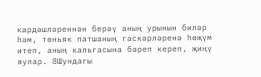кардәшләреннән берәү аның урынын биләр һәм, төньяк патшаның гаскәрләренә һөҗүм итеп, аның кальгасына бәреп кереп, җиңү яулар. 8Шундагы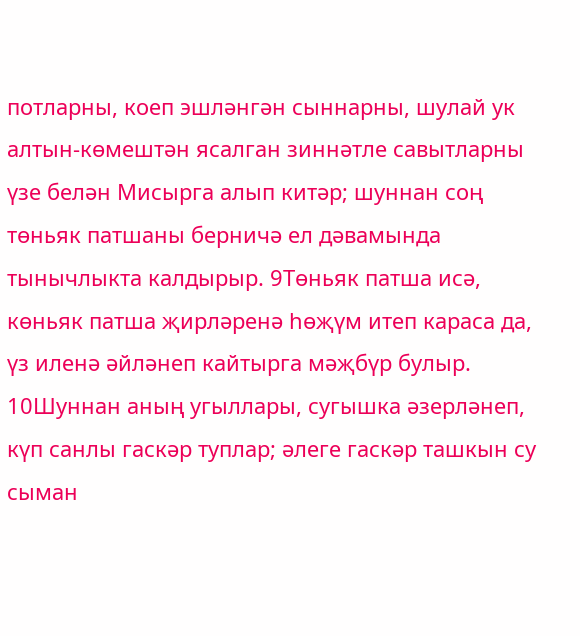потларны, коеп эшләнгән сыннарны, шулай ук алтын-көмештән ясалган зиннәтле савытларны үзе белән Мисырга алып китәр; шуннан соң төньяк патшаны берничә ел дәвамында тынычлыкта калдырыр. 9Төньяк патша исә, көньяк патша җирләренә һөҗүм итеп караса да, үз иленә әйләнеп кайтырга мәҗбүр булыр. 10Шуннан аның угыллары, сугышка әзерләнеп, күп санлы гаскәр туплар; әлеге гаскәр ташкын су сыман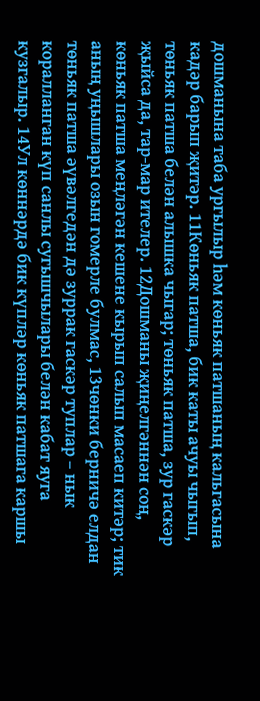дошманына таба ургылыр һәм көньяк патшаның кальгасына кадәр барып җитәр. 11Көньяк патша, бик каты ачуы чыгып, төньяк патша белән алышка чыгар; төньяк патша, зур гаскәр җыйса да, тар-мар ителер. 12Дошманы җиңелгәннән соң, көньяк патша меңләгән кешене кырып салып масаеп китәр; тик аның уңышлары озын гомерле булмас, 13чөнки берничә елдан төньяк патша әүвәлгедән дә зуррак гаскәр туплар – нык коралланган күп санлы сугышчылары белән кабат яуга кузгалыр. 14Ул көннәрдә бик күпләр көньяк патшага каршы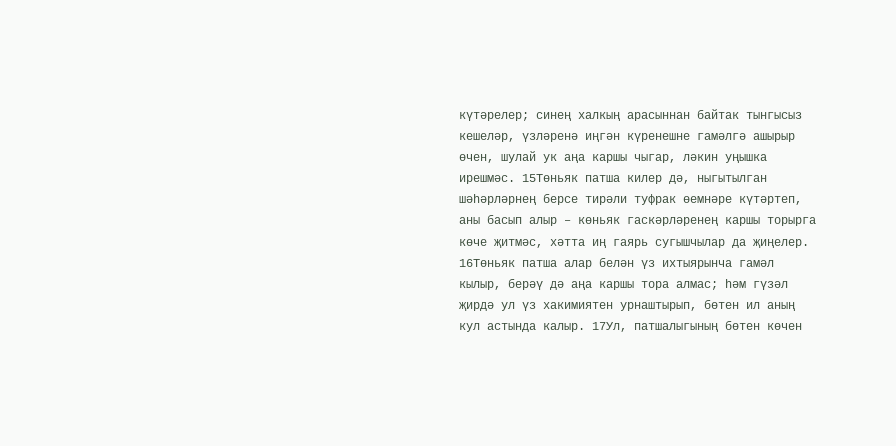күтәрелер; синең халкың арасыннан байтак тынгысыз кешеләр, үзләренә иңгән күренешне гамәлгә ашырыр өчен, шулай ук аңа каршы чыгар, ләкин уңышка ирешмәс. 15Төньяк патша килер дә, ныгытылган шәһәрләрнең берсе тирәли туфрак өемнәре күтәртеп, аны басып алыр – көньяк гаскәрләренең каршы торырга көче җитмәс, хәтта иң гаярь сугышчылар да җиңелер. 16Төньяк патша алар белән үз ихтыярынча гамәл кылыр, берәү дә аңа каршы тора алмас; һәм гүзәл җирдә ул үз хакимиятен урнаштырып, бөтен ил аның кул астында калыр. 17Ул, патшалыгының бөтен көчен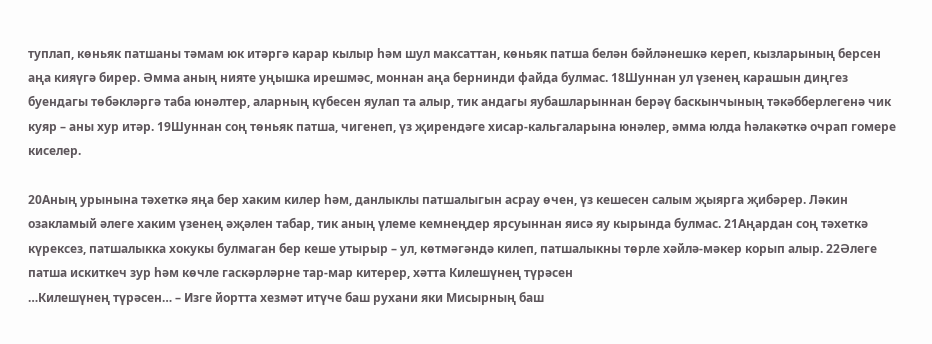туплап, көньяк патшаны тәмам юк итәргә карар кылыр һәм шул максаттан, көньяк патша белән бәйләнешкә кереп, кызларының берсен аңа кияүгә бирер. Әмма аның нияте уңышка ирешмәс, моннан аңа бернинди файда булмас. 18Шуннан ул үзенең карашын диңгез буендагы төбәкләргә таба юнәлтер, аларның күбесен яулап та алыр, тик андагы яубашларыннан берәү баскынчының тәкәбберлегенә чик куяр – аны хур итәр. 19Шуннан соң төньяк патша, чигенеп, үз җирендәге хисар-кальгаларына юнәлер, әмма юлда һәлакәткә очрап гомере киселер.

20Аның урынына тәхеткә яңа бер хаким килер һәм, данлыклы патшалыгын асрау өчен, үз кешесен салым җыярга җибәрер. Ләкин озакламый әлеге хаким үзенең әҗәлен табар, тик аның үлеме кемнеңдер ярсуыннан яисә яу кырында булмас. 21Аңардан соң тәхеткә күрексез, патшалыкка хокукы булмаган бер кеше утырыр – ул, көтмәгәндә килеп, патшалыкны төрле хәйлә-мәкер корып алыр. 22Әлеге патша искиткеч зур һәм көчле гаскәрләрне тар-мар китерер, хәтта Килешүнең түрәсен
…Килешүнең түрәсен… – Изге йортта хезмәт итүче баш рухани яки Мисырның баш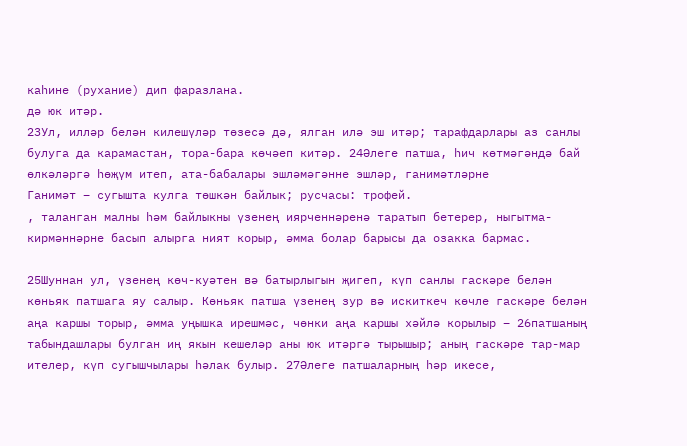каһине (рухание) дип фаразлана.
дә юк итәр.
23Ул, илләр белән килешүләр төзесә дә, ялган илә эш итәр; тарафдарлары аз санлы булуга да карамастан, тора-бара көчәеп китәр. 24Әлеге патша, һич көтмәгәндә бай өлкәләргә һөҗүм итеп, ата-бабалары эшләмәгәнне эшләр, ганимәтләрне
Ганимәт – сугышта кулга төшкән байлык; русчасы: трофей.
, таланган малны һәм байлыкны үзенең иярченнәренә таратып бетерер, ныгытма-кирмәннәрне басып алырга ният корыр, әмма болар барысы да озакка бармас.

25Шуннан ул, үзенең көч-куәтен вә батырлыгын җигеп, күп санлы гаскәре белән көньяк патшага яу салыр. Көньяк патша үзенең зур вә искиткеч көчле гаскәре белән аңа каршы торыр, әмма уңышка ирешмәс, чөнки аңа каршы хәйлә корылыр – 26патшаның табындашлары булган иң якын кешеләр аны юк итәргә тырышыр; аның гаскәре тар-мар ителер, күп сугышчылары һәлак булыр. 27Әлеге патшаларның һәр икесе,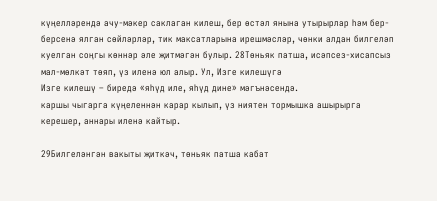күңелләрендә ачу-мәкер саклаган килеш, бер өстәл янына утырырлар һәм бер-берсенә ялган сөйләрләр, тик максатларына ирешмәсләр, чөнки алдан билгеләп куелган соңгы көннәр әле җитмәгән булыр. 28Төньяк патша, исәпсез-хисапсыз мал-мөлкәт төяп, үз иленә юл алыр. Ул, Изге килешүгә
Изге килешү – биредә «яһүд иле, яһүд дине» мәгънәсендә.
каршы чыгарга күңеленнән карар кылып, үз ниятен тормышка ашырырга керешер, аннары иленә кайтыр.

29Билгеләнгән вакыты җиткәч, төньяк патша кабат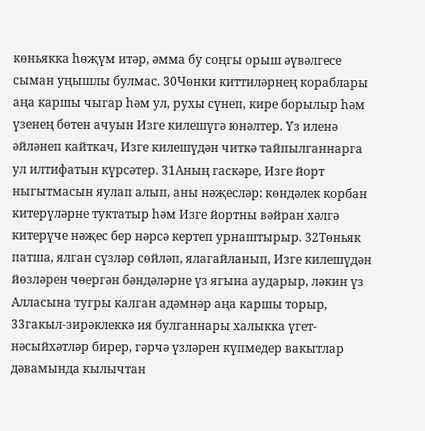көньякка һөҗүм итәр, әмма бу соңгы орыш әүвәлгесе сыман уңышлы булмас. 30Чөнки киттиләрнең кораблары аңа каршы чыгар һәм ул, рухы сүнеп, кире борылыр һәм үзенең бөтен ачуын Изге килешүгә юнәлтер. Үз иленә әйләнеп кайткач, Изге килешүдән читкә тайпылганнарга ул илтифатын күрсәтер. 31Аның гаскәре, Изге йорт ныгытмасын яулап алып, аны нәҗесләр: көндәлек корбан китерүләрне туктатыр һәм Изге йортны вәйран хәлгә китерүче нәҗес бер нәрсә кертеп урнаштырыр. 32Төньяк патша, ялган сүзләр сөйләп, ялагайланып, Изге килешүдән йөзләрен чөергән бәндәләрне үз ягына аударыр, ләкин үз Алласына тугры калган адәмнәр аңа каршы торыр, 33гакыл-зирәклеккә ия булганнары халыкка үгет-нәсыйхәтләр бирер, гәрчә үзләрен күпмедер вакытлар дәвамында кылычтан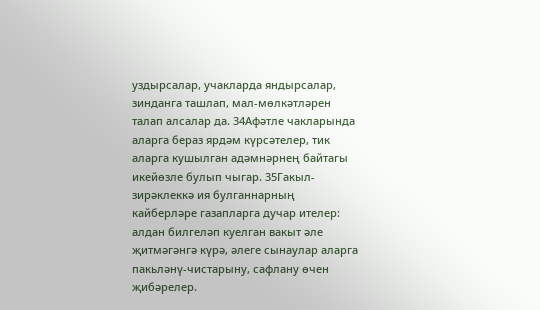уздырсалар, учакларда яндырсалар, зинданга ташлап, мал-мөлкәтләрен талап алсалар да. 34Афәтле чакларында аларга бераз ярдәм күрсәтелер, тик аларга кушылган адәмнәрнең байтагы икейөзле булып чыгар. 35Гакыл-зирәклеккә ия булганнарның кайберләре газапларга дучар ителер: алдан билгеләп куелган вакыт әле җитмәгәнгә күрә, әлеге сынаулар аларга пакьләнү-чистарыну, сафлану өчен җибәрелер.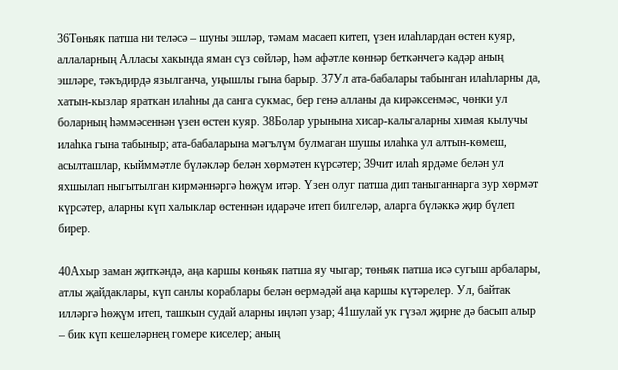36Төньяк патша ни теләсә – шуны эшләр, тәмам масаеп китеп, үзен илаһлардан өстен куяр, аллаларның Алласы хакында яман сүз сөйләр, һәм афәтле көннәр беткәнчегә кадәр аның эшләре, тәкъдирдә язылганча, уңышлы гына барыр. 37Ул ата-бабалары табынган илаһларны да, хатын-кызлар яраткан илаһны да санга сукмас, бер генә алланы да кирәксенмәс, чөнки ул боларның һәммәсеннән үзен өстен куяр. 38Болар урынына хисар-кальгаларны химая кылучы илаһка гына табыныр; ата-бабаларына мәгълүм булмаган шушы илаһка ул алтын-көмеш, асылташлар, кыйммәтле бүләкләр белән хөрмәтен күрсәтер; 39чит илаһ ярдәме белән ул яхшылап ныгытылган кирмәннәргә һөҗүм итәр. Үзен олуг патша дип таныганнарга зур хөрмәт күрсәтер, аларны күп халыклар өстеннән идарәче итеп билгеләр, аларга бүләккә җир бүлеп бирер.

40Ахыр заман җиткәндә, аңа каршы көньяк патша яу чыгар; төньяк патша исә сугыш арбалары, атлы җайдаклары, күп санлы кораблары белән өермәдәй аңа каршы күтәрелер. Ул, байтак илләргә һөҗүм итеп, ташкын судай аларны иңләп узар; 41шулай ук гүзәл җирне дә басып алыр – бик күп кешеләрнең гомере киселер; аның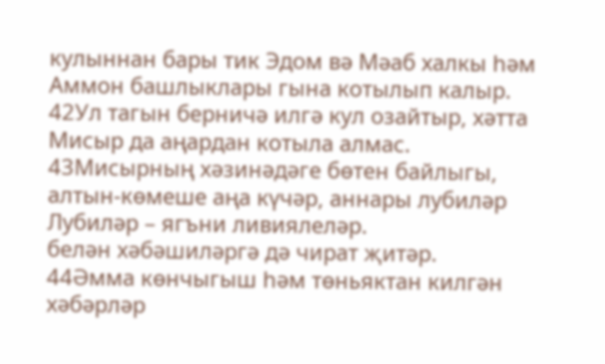кулыннан бары тик Эдом вә Мәаб халкы һәм Аммон башлыклары гына котылып калыр. 42Ул тагын берничә илгә кул озайтыр, хәтта Мисыр да аңардан котыла алмас. 43Мисырның хәзинәдәге бөтен байлыгы, алтын-көмеше аңа күчәр, аннары лубиләр
Лубиләр – ягъни ливиялеләр.
белән хәбәшиләргә дә чират җитәр.
44Әмма көнчыгыш һәм төньяктан килгән хәбәрләр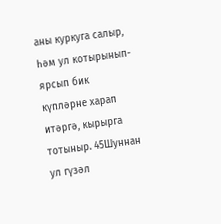аны куркуга салыр, һәм ул котырынып-ярсып бик күпләрне харап итәргә, кырырга тотыныр. 45Шуннан ул гүзәл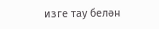изге тау белән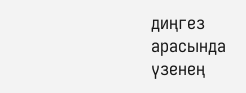диңгез арасында үзенең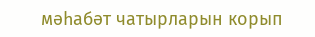мәһабәт чатырларын корып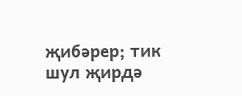җибәрер; тик шул җирдә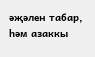әҗәлен табар, һәм азаккы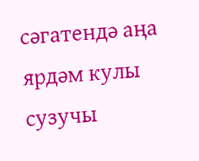сәгатендә аңа ярдәм кулы сузучы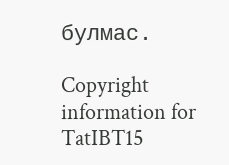булмас.

Copyright information for TatIBT15